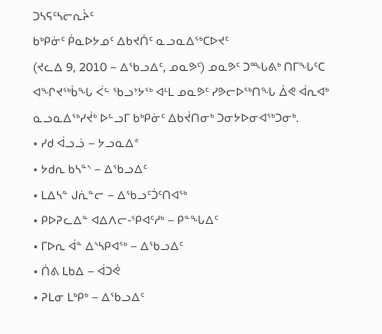ᑐᓴᕋᑦᓴᓕᕆᔩᑦ
ᑲᒃᑭᓃᑦ ᑮᓇᐅᔭᓄᑦ ᐃᑲᔪᑏᑦ ᓇᓗᓇᐃᖅᑕᐅᔪᑦ
(ᔪᓚᐃ 9, 2010 – ᐃᖃᓗᐃᑦ, ᓄᓇᕗᑦ) ᓄᓇᕗᑦ ᑐᙵᕕᒃ ᑎᒥᖓᑦᑕ ᐊᖏᔪᖅᑳᖓ ᐹᓪ ᖃᓗᔾᔭᖅ ᐊᒻᒪ ᓄᓇᕗᑦ ᓯᕗᓕᐅᖅᑎᖓ ᐄᕙ ᐋᕆᐊᒃ ᓇᓗᓇᐃᖅᓯᔫᒃ ᐅᓪᓗᒥ ᑲᒃᑭᓃᑦ ᐃᑲᔫᑎᓂᒃ ᑐᓂᔭᐅᓂᐊᖅᑐᓂᒃ.
• ᓯᑯ ᐋᓗᓘ – ᔭᓗᓇᐃᕝ
• ᔭᑯᕆ ᑲᓴᓐᔅ – ᐃᖃᓗᐃᑦ
• ᒪᐃᓴᓐ ᒍᕇᓐᓕ – ᐃᖃᓗᑦᑑᑦᑎᐊᖅ
• ᑭᐅᕈᓚᐃᓐ ᐊᐃᐱᓕ-ᕿᐊᑦᓱᒃ – ᑭᓐᖓᐃᑦ
• ᒥᐅᕆ ᐋᓐ ᐃᔅᓴᑭᐊᖅ – ᐃᖃᓗᐃᑦ
• ᑏᕕ ᒪᑲᐃ – ᐋᑐᕚ
• ᕈᒪᓂ ᒪᒃᑭᒃ – ᐃᖃᓗᐃᑦ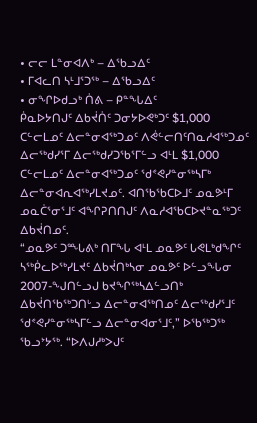• ᓕᓕ ᒪᓐᓂᐊᐱᒃ – ᐃᖃᓗᐃᑦ
• ᒥᐊᓚᑎ ᓴᒻᒧᕐᑐᖅ – ᐃᖃᓗᐃᑦ
• ᓂᖏᐅᑯᓗᒃ ᑏᕕ – ᑭᓐᖓᐃᑦ
ᑮᓇᐅᔭᑎᒍᑦ ᐃᑲᔫᑏᑦ ᑐᓂᔭᐅᕙᒃᑐᑦ $1,000 ᑕᓪᓕᒪᓄᑦ ᐃᓕᓐᓂᐊᖅᑐᓄᑦ ᐱᕚᓪᓕᑎᑦᑎᓇᓱᐊᖅᑐᓄᑦ ᐃᓕᖅᑯᓯᕐᒥ ᐃᓕᖅᑯᓯᑐᖃᕐᒥᓪᓗ ᐊᒻᒪ $1,000 ᑕᓪᓕᒪᓄᑦ ᐃᓕᓐᓂᐊᖅᑐᓄᑦ ᖁᕝᕙᓯᓐᓂᖅᓴᒥᒃ ᐃᓕᓐᓂᐊᕆᐊᖅᓯᒪᔪᓄᑦ. ᐊᑎᖃᖃᑕᐅᒧᑦ ᓄᓇᕗᒻᒥ ᓄᓇᑖᕐᓂᕐᒧᑦ ᐊᖏᕈᑎᑎᒍᑦ ᐱᓇᓱᐊᖃᑕᐅᔪᓐᓇᖅᑐᑦ ᐃᑲᔫᑎᓄᑦ.
“ᓄᓇᕗᑦ ᑐᙵᕕᒃ ᑎᒥᖓ ᐊᒻᒪ ᓄᓇᕗᑦ ᒐᕙᒪᒃᑯᖏᑦ ᓴᖅᑮᓚᐅᖅᓯᒪᔪᑦ ᐃᑲᔫᑎᒃᓴᓂ ᓄᓇᕗᑦ ᐅᓪᓗᖓᓂ 2007-ᖑᑎᓪᓗᒍ ᑲᔪᖏᖅᓴᐃᓪᓗᑎᒃ ᐃᑲᔫᑎᖃᖅᑐᑎᒡᓗ ᐃᓕᓐᓂᐊᖅᑎᓄᑦ ᐃᓕᖅᑯᓯᕐᒧᑦ ᖁᕝᕙᓯᓐᓂᖅᓴᒥᓪᓗ ᐃᓕᓐᓂᐊᓂᕐᒧᑦ,” ᐅᖃᖅᑐᖅ ᖃᓗᔾᔭᖅ. “ᐅᐱᒍᓱᒃᐳᒍᑦ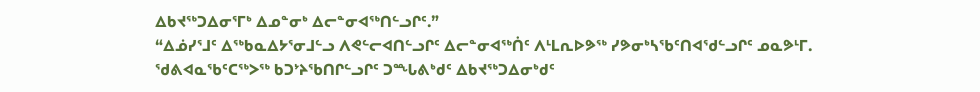ᐃᑲᔪᖅᑐᐃᓂᕐᒥᒃ ᐃᓄᓐᓂᒃ ᐃᓕᓐᓂᐊᖅᑎᓪᓗᒋᑦ.”
“ᐃᓅᓯᕐᒧᑦ ᐃᖅᑲᓇᐃᔭᕐᓂᒧᓪᓗ ᐱᕙᓪᓕᐊᑎᓪᓗᒋᑦ ᐃᓕᓐᓂᐊᖅᑏᑦ ᐱᒻᒪᕆᐅᕗᖅ ᓯᕗᓂᒃᓴᖃᑦᑎᐊᖁᓪᓗᒋᑦ ᓄᓇᕗᒻᒥ. ᖁᕕᐊᓇᖃᑦᑕᖅᐳᖅ ᑲᑐᔾᔨᖃᑎᒋᓪᓗᒋᑦ ᑐᙵᕕᒃᑯᑦ ᐃᑲᔪᖅᑐᐃᓂᒃᑯᑦ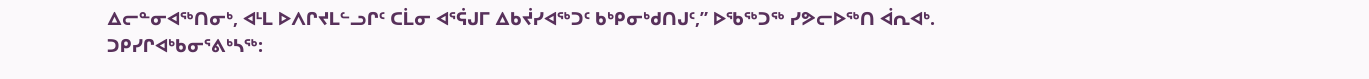ᐃᓕᓐᓂᐊᖅᑎᓂᒃ, ᐊᒻᒪ ᐅᐱᒋᔪᒪᓪᓗᒋᑦ ᑕᒫᓂ ᐊᕐᕌᒍᒥ ᐃᑲᔫᓯᐊᖅᑐᑦ ᑲᒃᑭᓂᒃᑯᑎᒍᑦ,” ᐅᖃᖅᑐᖅ ᓯᕗᓕᐅᖅᑎ ᐋᕆᐊᒃ.
ᑐᑭᓯᒋᐊᒃᑲᓂᕐᕕᒃᓴᖅ: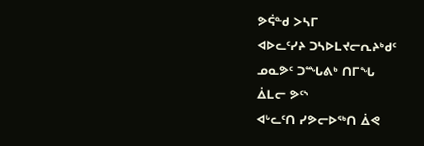ᕗᕌᓐᑯ ᐳᓴᒥ
ᐊᐅᓚᑦᓯᔨ ᑐᓴᐅᒪᔪᓕᕆᔨᒃᑯᑦ
ᓄᓇᕗᑦ ᑐᙵᕕᒃ ᑎᒥᖓ
ᐄᒪᓕ ᕗᑦᔅ
ᐊᒡᓚᑦᑎ ᓯᕗᓕᐅᖅᑎ ᐄᕙ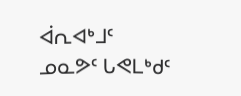ᐋᕆᐊᒃᒧᑦ
ᓄᓇᕗᑦ ᒐᕙᒪᒃᑯᑦ